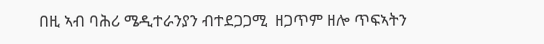በዚ ኣብ ባሕሪ ሜዲተራንያን ብተደጋጋሚ  ዘጋጥም ዘሎ ጥፍኣትን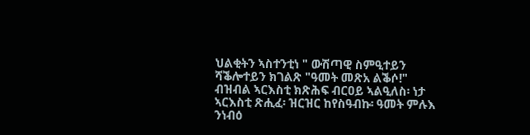ህልቂትን ኣስተንቲነ " ውሽጣዊ ስምዒተይን ሻቕሎተይን ክገልጽ "ዓመት መጽአ ልቕሶ!" ብዝብል ኣርእስቲ ክጽሕፍ ብርዐይ ኣልዒለስ፡ ነታ ኣርእስቲ ጽሒፈ፡ ዝርዝር ከየስዓብኩ፡ ዓመት ምሉእ ንነብዕ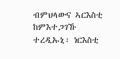ብምህላውና ኣርእስቲ ከምእተጋገኹ  ተረዲኡኒ፡ ነርእስቲ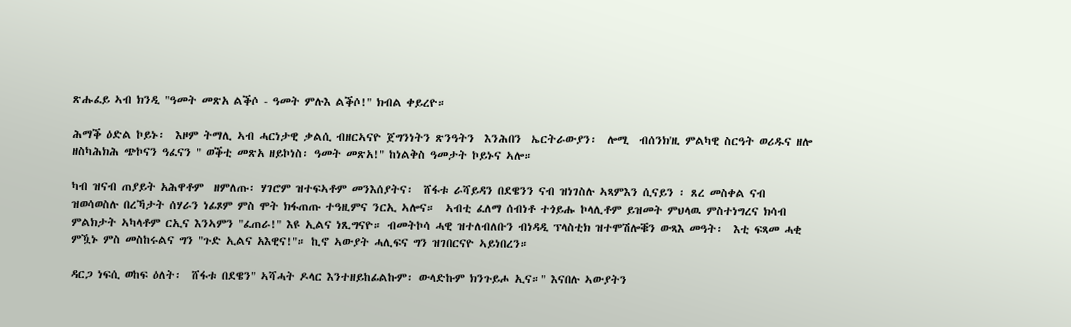ጽሑፈይ ኣብ ክንዲ "ዓመት መጽአ ልቕሶ - ዓመት ምሉእ ልቕሶ!" ክብል ቀይረዮ።

ሕማቕ ዕድል ኮይኑ፡  እዞም ትማሊ ኣብ ሓርነታዊ ቃልሲ ብዘርኣናዮ ጀግንነትን ጽንዓትን  እንሕበን  ኤርትራውያን፡  ሎሚ  ብሰንክ'ዚ ምልካዊ ስርዓት ወሪዱና ዘሎ ዘስካሕክሕ ጭኮናን ዓፈናን " ወቕቲ መጽአ ዘይኮነስ፡ ዓመት መጽአ!" ከነልቅስ ዓመታት ኮይኑና ኣሎ።

ካብ ዝናብ ጠያይት አሕዋቶም  ዘምለጡ፡ ሃገሮም ዝተፍኣቶም መንእሰያትና፡  ሸፋቱ ራሻይዳን በደዌንን ናብ ዝነገስሉ ኣጻምእን ሲናይን ፡ ጸረ መስቀል ናብ ዝወሳወስሉ በረኻታት ሰሃራን ነፊጾም ምስ ሞት ክፋጠጡ ተዓዚምና ንርኢ ኣሎና።  ኣብቲ ፈለማ ሰብነቶ ተጎይሑ ኮላሊቶም ይዝመት ምህላዉ ምስተነግረና ክሳብ ምልክታት ኣካላቶም ርኢና እንኣምን "ፈጠራ!" እዩ ኢልና ነጺግናዮ። ብመትኮሳ ሓዊ ዝተለብለቡን ብነዳዲ ፕላስቲክ ዝተሞሽሎቑን ውጻእ መዓት፡  እቲ ፍጻመ ሓቂ ምዃኑ ምስ መስከሩልና ግን "ጉድ ኢልና አእዊና!"። ኪኖ ኣውያት ሓሊፍና ግን ዝገበርናዮ ኣይነበረን።

ዳርጋ ነፍሲ ወከፍ ዕለት፡  ሸፋቱ በደዌን" ኣሻሓት ዶላር እንተዘይከፊልኩም፡ ውላድኩም ክንጉይሖ ኢና።" እናበሉ ኣውያትን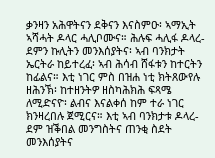ቃንዛን አሕዋትናን ደቅናን እናስምዑ፡ ኣማኢት ኣሻሓት ዶላር ሓሊቦሙና። ሕሉፍ ሓሊፋ ዶላረ-ደምን ኩሊትን መንእሰያትና፡ ኣብ ባንክታት ኤርትራ ከይተረፈ፡ ኣብ ሕሳብ ሸፋቱን ከተርትን  ከፊልና። እቲ ነገር ምስ በዝሐ ነቲ ክትጸውየሉ ዘሕንኽ፡ ከተዘንትዎ ዘስካሕክሕ ፍጻሜ ለሚድናዮ፡ ልብና እናልቀሰ ከም ተራ ነገር ክንዛረበሉ ጀሚርና። እቲ ኣብ ባንክታቱ ዶላረ-ደም ዝቕበል መንግስትና ጠንቂ ስደት መንእሰያትና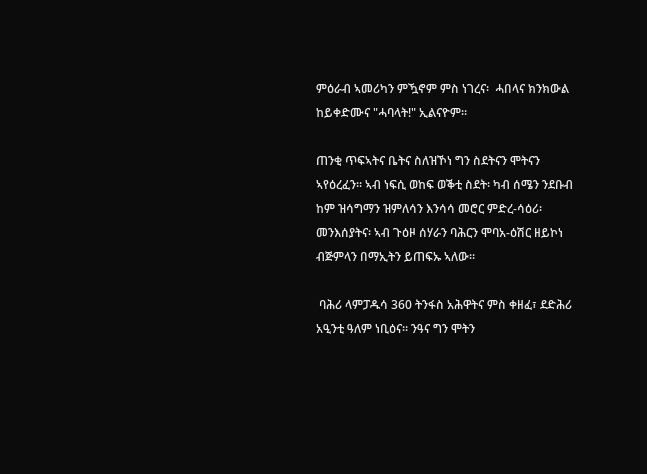ምዕራብ ኣመሪካን ምዃኖም ምስ ነገረና፡  ሓበላና ክንክውል ከይቀድሙና "ሓባላት!" ኢልናዮም።

ጠንቂ ጥፍኣትና ቤትና ስለዝኾነ ግን ስደትናን ሞትናን ኣየዕረፈን። ኣብ ነፍሲ ወከፍ ወቕቲ ስደት፡ ካብ ሰሜን ንደቡብ ከም ዝሳግማን ዝምለሳን እንሳሳ መሮር ምድረ-ሳዕሪ፡ መንእሰያትና፡ ኣብ ጉዕዞ ሰሃራን ባሕርን ሞባአ-ዕሽር ዘይኮነ  ብጅምላን በማኢትን ይጠፍኡ ኣለው።

 ባሕሪ ላምፓዱሳ 360 ትንፋስ አሕዋትና ምስ ቀዘፈ፣ ደድሕሪ አዒንቲ ዓለም ነቢዕና። ንዓና ግን ሞትን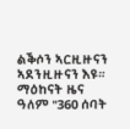ልቕሶን ኣርዚዙናን ኣደንዚዙናን እዩ። ማዕከናት ዜና ዓለም "360 ሰባት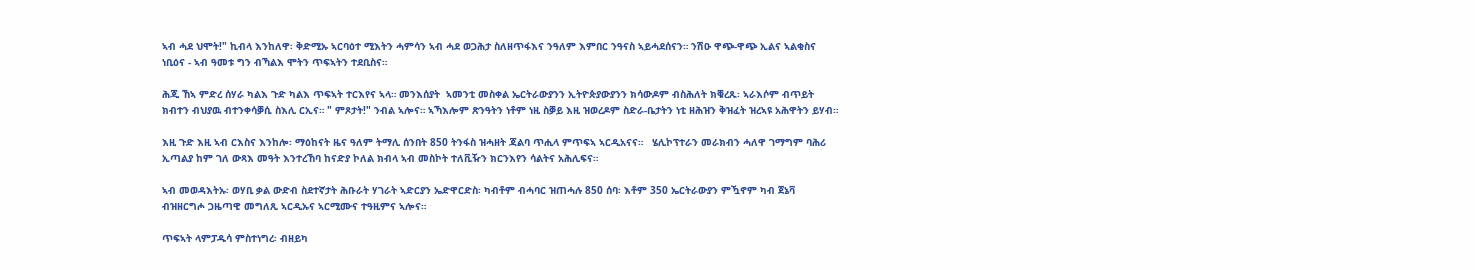ኣብ ሓደ ህሞት!" ኪብላ እንከለዋ፡ ቅድሚኡ ኣርባዕተ ሚእትን ሓምሳን ኣብ ሓደ ወጋሕታ ስለዘጥፋእና ንዓለም እምበር ንዓናስ ኣይሓደሰናን። ንሽዑ ዋጭ-ዋጭ ኢልና ኣልቂስና ነቢዕና - ኣብ ዓመቱ ግን ብኻልእ ሞትን ጥፍኣትን ተደቢስና።

ሕጂ ኸኣ ምድረ ሰሃራ ካልእ ጉድ ካልእ ጥፍኣት ተርእየና ኣላ። መንእሰያት  ኣመንቲ መስቀል ኤርትራውያንን ኢትዮጵያውያንን ክሳውዶም ብስሕለት ክቑረጹ፡ ኣራእሶም ብጥይት ክብተን ብህያዉ ብተንቀሳቓሲ ስእሊ ርኢና። " ምጾታት!" ንብል ኣሎና። ኣኻእሎም ጽንዓትን ነቶም ነዚ ስቓይ እዚ ዝወረዶም ስድራ-ቤታትን ነቲ ዘሕዝን ቅዝፈት ዝረኣዩ አሕዋትን ይሃብ።

እዚ ጉድ እዚ ኣብ ርእስና እንከሎ፡ ማዕከናት ዜና ዓለም ትማሊ ሰንበት 850 ትንፋስ ዝሓዘት ጃልባ ጥሒላ ምጥፍኣ ኣርዲአናና።   ሄሊኮፕተራን መራክብን ሓለዋ ገማግም ባሕሪ ኢጣልያ ከም ገለ ውጻእ መዓት እንተረኸባ ከናድያ ኮለል ክብላ ኣብ መስኮት ተለቪዥን ክርንእየን ሳልትና አሕሊፍና።

ኣብ መወዳእትኡ፡ ወሃቢ ቃል ውድብ ስደተኛታት ሕቡራት ሃገራት ኣድርያን ኤድዋርድስ፡ ካብቶም ብሓባር ዝጠሓሉ 850 ሰባ፡ እቶም 350 ኤርትራውያን ምዃኖም ካብ ጀኔቫ ብዝዘርግሖ ጋዜጣዊ መግለጺ ኣርዲኡና ኣርሚሙና ተዓዚምና ኣሎና።

ጥፍኣት ላምፓዱሳ ምስተነግረ፡ ብዘይካ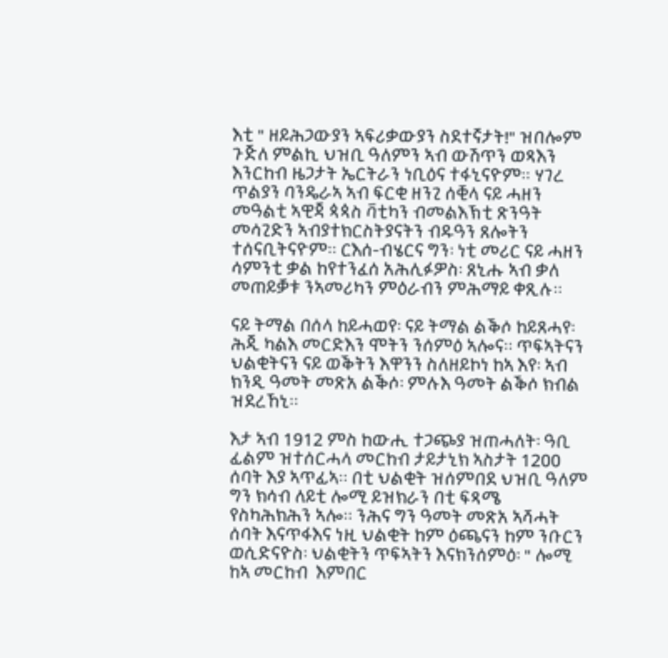እቲ " ዘይሕጋውያን ኣፍሪቃውያን ስደተኛታት!" ዝበሎም ጉጅለ ምልኪ ህዝቢ ዓለምን ኣብ ውሽጥን ወጻእን እንርከብ ዜጋታት ኤርትራን ነቢዕና ተፋኒናዮም። ሃገረ ጥልያን ባንዴራኣ ኣብ ፍርቂ ዘንጊ ሰቒላ ናይ ሓዘን መዓልቲ ኣዊጃ ጳጳስ ቫቲካን ብመልእኽቲ ጽንዓት መሳጊድን ኣብያተክርስትያናትን ብዱዓን ጸሎትን ተሰናቢትናዮም። ርእሰ-ብሄርና ግን፡ ነቲ መሪር ናይ ሓዘን ሳምንቲ ቃል ከየተንፈሰ አሕሊፉዎስ፡ ጸኒሑ ኣብ ቃለ መጠይቓቱ ንኣመሪካን ምዕራብን ምሕማይ ቀጺሉ።

ናይ ትማል በሰላ ከይሓወየ፡ ናይ ትማል ልቕሶ ከይጸሓየ፡ ሕጂ ካልእ መርድእን ሞትን ንሰምዕ ኣሎና። ጥፍኣትናን ህልቂትናን ናይ ወቕትን እዋንን ስለዘይኮነ ከኣ እየ፡ ኣብ ክንዲ ዓመት መጽአ ልቕሶ፡ ምሉእ ዓመት ልቕሶ ክብል ዝደረኸኒ።

እታ ኣብ 1912 ምስ ከውሒ ተጋጭያ ዝጠሓለት፡ ዓቢ ፊልም ዝተሰርሓላ መርከብ ታይታኒክ ኣስታት 1200 ሰባት እያ ኣጥፊኣ። በቲ ህልቂት ዝሰምበደ ህዝቢ ዓለም  ግን ክሳብ ለይቲ ሎሚ ይዝክራን በቲ ፍጻሜ  የስካሕክሕን ኣሎ። ንሕና ግን ዓመት መጽአ ኣሻሓት ሰባት እናጥፋእና ነዚ ህልቂት ከም ዕጫናን ከም ንቡርን ወሲድናዮስ፡ ህልቂትን ጥፍኣትን እናክንሰምዕ፡ " ሎሚ ከኣ መርከብ  እምበር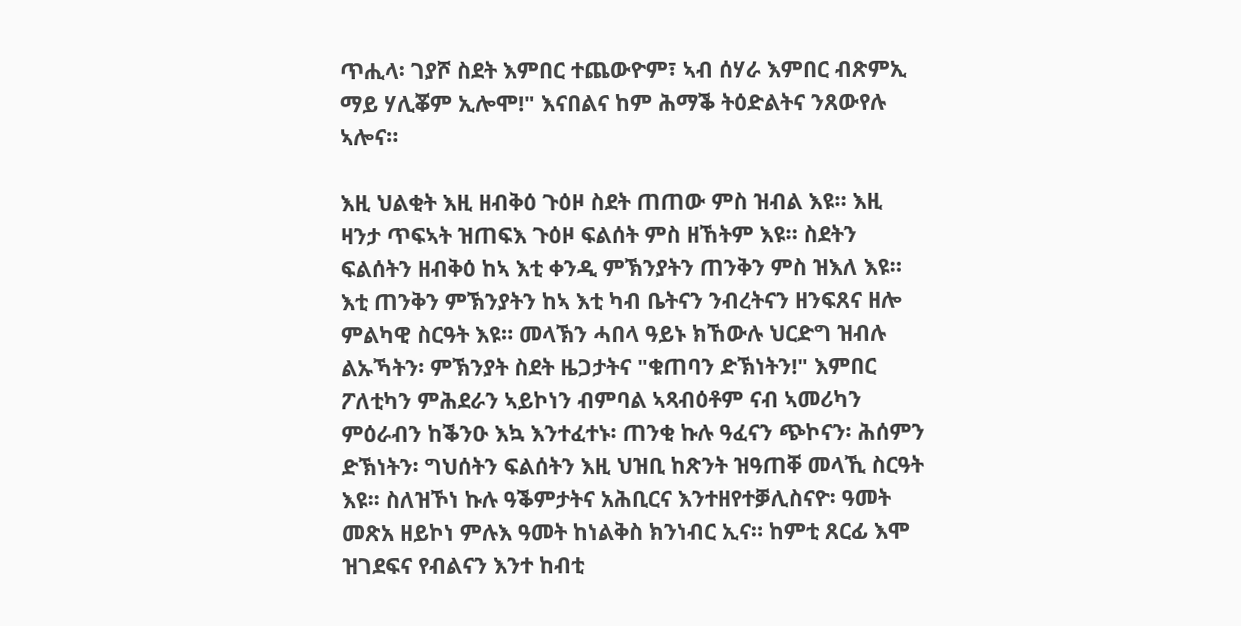ጥሒላ፡ ገያሾ ስደት እምበር ተጨውዮም፣ ኣብ ሰሃራ እምበር ብጽምኢ ማይ ሃሊቖም ኢሎሞ!" እናበልና ከም ሕማቕ ትዕድልትና ንጸውየሉ ኣሎና።

እዚ ህልቂት እዚ ዘብቅዕ ጉዕዞ ስደት ጠጠው ምስ ዝብል እዩ። እዚ ዛንታ ጥፍኣት ዝጠፍእ ጉዕዞ ፍልሰት ምስ ዘኸትም እዩ። ስደትን ፍልሰትን ዘብቅዕ ከኣ እቲ ቀንዲ ምኽንያትን ጠንቅን ምስ ዝእለ እዩ። እቲ ጠንቅን ምኽንያትን ከኣ እቲ ካብ ቤትናን ንብረትናን ዘንፍጸና ዘሎ ምልካዊ ስርዓት እዩ። መላኽን ሓበላ ዓይኑ ክኸውሉ ህርድግ ዝብሉ ልኡኻትን፡ ምኽንያት ስደት ዜጋታትና "ቁጠባን ድኽነትን!" እምበር ፖለቲካን ምሕደራን ኣይኮነን ብምባል ኣጻብዕቶም ናብ ኣመሪካን ምዕራብን ከቕንዑ እኳ እንተፈተኑ፡ ጠንቂ ኩሉ ዓፈናን ጭኮናን፡ ሕሰምን ድኽነትን፡ ግህሰትን ፍልሰትን እዚ ህዝቢ ከጽንት ዝዓጠቐ መላኺ ስርዓት እዩ፡፡ ስለዝኾነ ኩሉ ዓቕምታትና አሕቢርና እንተዘየተቓሊስናዮ፡ ዓመት መጽአ ዘይኮነ ምሉእ ዓመት ከነልቅስ ክንነብር ኢና። ከምቲ ጸርፊ እሞ ዝገደፍና የብልናን እንተ ከብቲ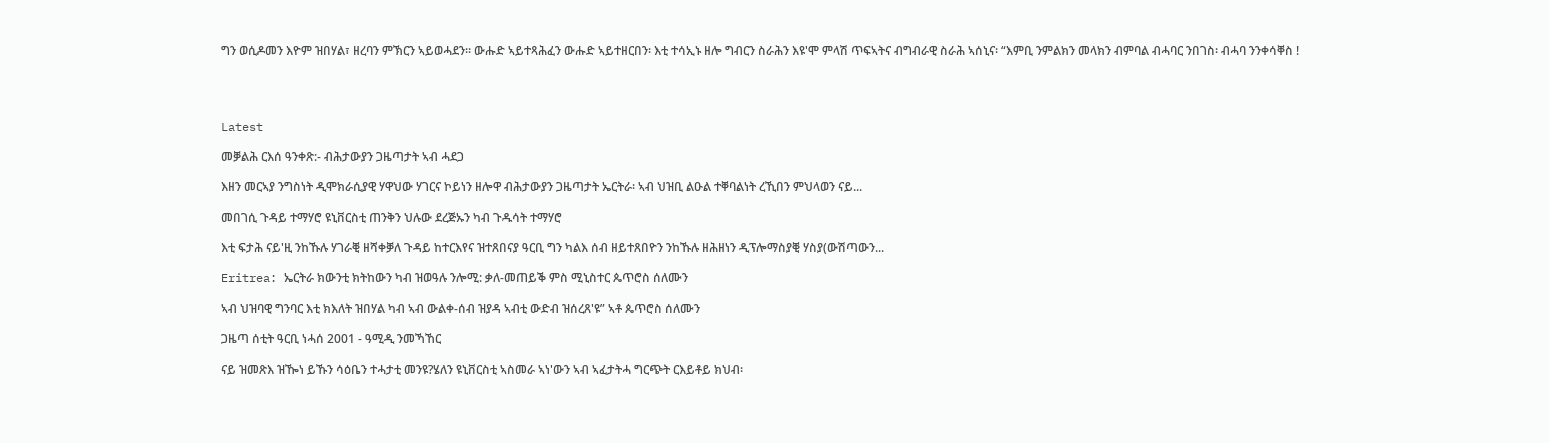ግን ወሲዶመን እዮም ዝበሃል፣ ዘረባን ምኽርን ኣይወሓደን፡፡ ውሑድ ኣይተጻሕፈን ውሑድ ኣይተዘርበን፡ እቲ ተሳኢኑ ዘሎ ግብርን ስራሕን እዩ'ሞ ምላሽ ጥፍኣትና ብግብራዊ ስራሕ ኣሰኒና፡ “እምቢ ንምልክን መላክን ብምባል ብሓባር ንበገስ፡ ብሓባ ንንቀሳቐስ !




Latest

መቓልሕ ርእሰ ዓንቀጽ:- ብሕታውያን ጋዜጣታት ኣብ ሓደጋ

እዘን መርኣያ ንግስነት ዲሞክራሲያዊ ሃዋህው ሃገርና ኮይነን ዘሎዋ ብሕታውያን ጋዜጣታት ኤርትራ፡ ኣብ ህዝቢ ልዑል ተቐባልነት ረኺበን ምህላወን ናይ...

መበገሲ ጉዳይ ተማሃሮ ዩኒቨርስቲ ጠንቅን ህሉው ደረጅኡን ካብ ጉዱሳት ተማሃሮ

እቲ ፍታሕ ናይ'ዚ ንከኹሉ ሃገራቒ ዘሻቀቓለ ጉዳይ ከተርእየና ዝተጸበናያ ዓርቢ ግን ካልእ ሰብ ዘይተጸበዮን ንከኹሉ ዘሕዘነን ዲፕሎማስያቒ ሃስያ(ውሽጣውን...

Eritrea: ኤርትራ ክውንቲ ክትከውን ካብ ዝወዓሉ ንሎሚ: ቃለ-መጠይቕ ምስ ሚኒስተር ጴጥሮስ ሰለሙን

ኣብ ህዝባዊ ግንባር እቲ ክእለት ዝበሃል ካብ ኣብ ውልቀ-ሰብ ዝያዳ ኣብቲ ውድብ ዝሰረጸ'ዩ” ኣቶ ጴጥሮስ ሰለሙን

ጋዜጣ ሰቲት ዓርቢ ነሓሰ 2001 - ዓሚዲ ንመኻኸር

ናይ ዝመጽእ ዝዀነ ይኹን ሳዕቤን ተሓታቲ መንዩ?ሄለን ዩኒቨርስቲ ኣስመራ ኣነ'ውን ኣብ ኣፈታትሓ ግርጭት ርእይቶይ ክህብ፡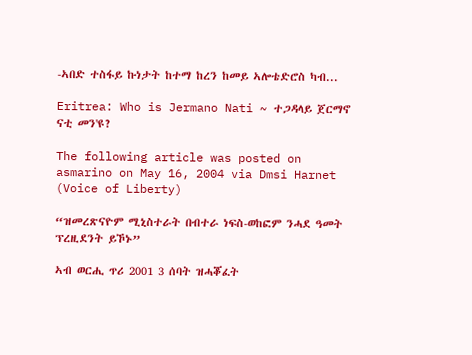-ኣበድ ተስፋይ ኩነታት ከተማ ከረን ከመይ ኣሎቴድሮስ ካብ...

Eritrea: Who is Jermano Nati ~ ተጋዳላይ ጀርማኖ ናቲ መን'ዩ?

The following article was posted on asmarino on May 16, 2004 via Dmsi Harnet (Voice of Liberty)

“ዝመረጽናዮም ሚኒስተራት በብተራ ነፍስ-ወከፎም ንሓደ ዓመት ፕረዚደንት ይኾኑ”

ኣብ ወርሒ ጥሪ 2001 3 ሰባት ዝሓቖፈት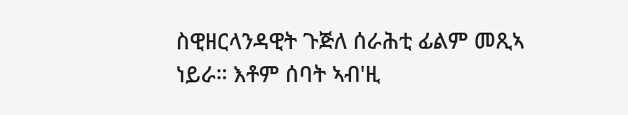ስዊዘርላንዳዊት ጉጅለ ሰራሕቲ ፊልም መጺኣ ነይራ። እቶም ሰባት ኣብ'ዚ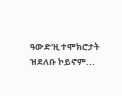ዓውድ'ዚ ተሞክሮታት ዝደለቡ ኮይኖም...